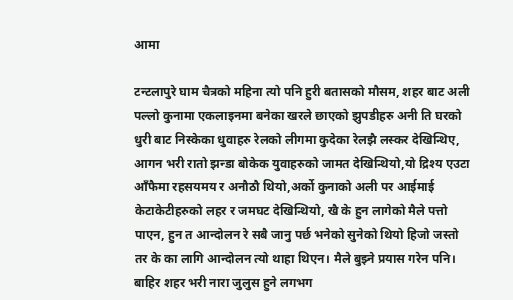आमा

टन्टलापुरे घाम चैत्रको महिना त्यो पनि हुरी बतासको मौसम, शहर बाट अली पल्लो कुनामा एकलाइनमा बनेका खरले छाएको झुपडीहरु अनी ति घरको धुरी बाट निस्केका धुवाहरु रेलको लीगमा कुदेका रेलझै लस्कर देखिन्थिए, आगन भरी रातो झन्डा बोकेक युवाहरुको जामत देखिन्थियो,यो द्रिश्य एउटा आँफैमा रहसयमय र अनौठौ थियो,अर्को कुनाको अली पर आईमाई केटाकेटीहरुको लहर र जमघट देखिन्थियो, खै के हुन लागेको मैले पत्तो पाएन, हुन त आन्दोलन रे सबै जानु पर्छ भनेको सुनेको थियो हिजो जस्तो तर के का लागि आन्दोलन त्यो थाहा थिएन। मैले बुझ्ने प्रयास गरेन पनि। बाहिर शहर भरी नारा जुलुस हुने लगभग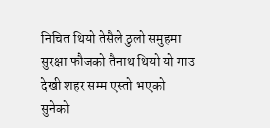निचित थियो तेसैले ठुलो समुहमा सुरक्षा फौजको तैनाथ थियो यो गाउ देखी शहर सम्म एस्तो भएको सुनेको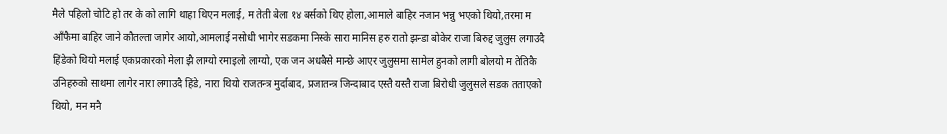मैले पहिलो चोटि हो तर के को लागि थाहा थिएन मलाई, म तेती बेला १४ बर्सको थिए होला,आमाले बाहिर नजान भन्नु भएको थियो,तरमा म आँफैमा बाहिर जाने कौतल्ता जागेर आयो,आमलाई नसोधी भागेर सडकमा निस्के सारा मानिस हरु रातो झन्डा बोकेर राजा बिरुद्द जुलुस लगाउदै हिंडेको थियो मलाई एकप्रकारको मेला झै लाग्यो रमाइलो लाग्यो, एक जन अधबैसे मान्छे आएर जुलुसमा सामेल हुनको लागी बोलयो म तेतिकै उनिहरुको साथमा लागेर नारा लगाउदै हिंडे, नारा थियो राजतन्त्र मुर्दाबाद, प्रजातन्त्र जिन्दाबाद एस्तै यस्तै राजा बिरोधी जुलुसले सडक तताएको थियो, मन मनै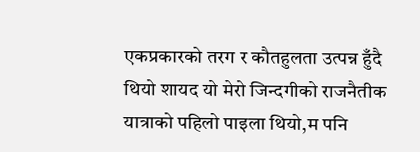एकप्रकारको तरग र कौतहुलता उत्पन्न हुँदै थियो शायद यो मेरो जिन्दगीको राजनैतीक यात्राको पहिलो पाइला थियो,म पनि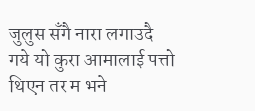जुलुस सँगै नारा लगाउदै गये यो कुरा आमालाई पत्तो थिएन तर म भने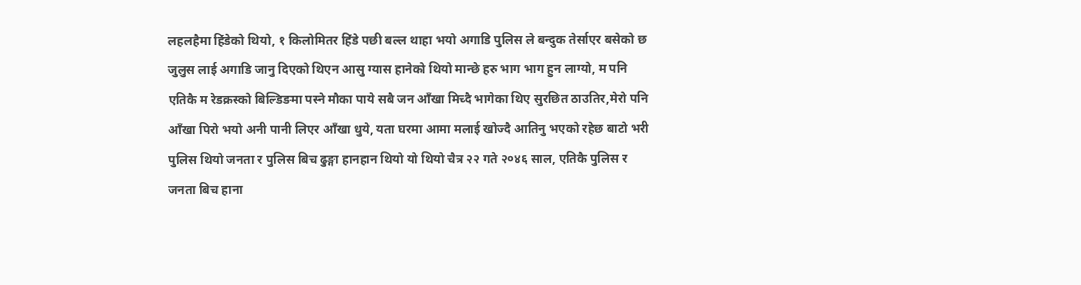लहलहैमा हिंडेको थियो, १ किलोमितर हिंडे पछी बल्ल थाहा भयो अगाडि पुलिस ले बन्दुक तेर्साएर बसेको छ जुलुस लाई अगाडि जानु दिएको थिएन आसु ग्यास हानेको थियो मान्छे हरु भाग भाग हुन लाग्यो, म पनि एतिकै म रेडक्रस्को बिल्डिङमा पस्ने मौका पाये सबै जन आँखा मिच्दै भागेका थिए सुरछित ठाउतिर,मेरो पनि आँखा पिरो भयो अनी पानी लिएर आँखा धुये, यता घरमा आमा मलाई खोज्दै आतिनु भएको रहेछ बाटो भरी पुलिस थियो जनता र पुलिस बिच ढुङ्गा हानहान थियो यो थियो चैत्र २२ गते २०४६ साल, एतिकै पुलिस र जनता बिच हाना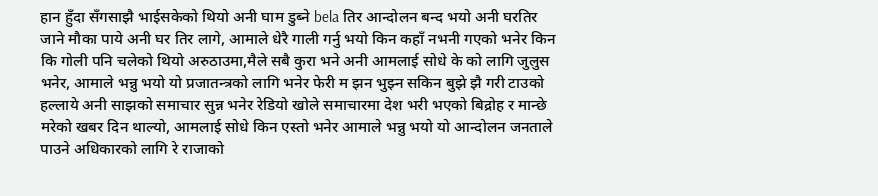हान हुँदा सँगसाझै भाईसकेको थियो अनी घाम डुब्ने bela तिर आन्दोलन बन्द भयो अनी घरतिर जाने मौका पाये अनी घर तिर लागे, आमाले धेरै गाली गर्नु भयो किन कहाँ नभनी गएको भनेर किन कि गोली पनि चलेको थियो अरुठाउमा,मैले सबै कुरा भने अनी आमलाई सोधे के को लागि जुलुस भनेर, आमाले भन्नु भयो यो प्रजातन्त्रको लागि भनेर फेरी म झन भुझ्न सकिन बुझे झै गरी टाउको हल्लाये अनी साझको समाचार सुन्न भनेर रेडियो खोले समाचारमा देश भरी भएको बिद्रोह र मान्छे मरेको खबर दिन थाल्यो, आमलाई सोधे किन एस्तो भनेर आमाले भन्नु भयो यो आन्दोलन जनताले पाउने अधिकारको लागि रे राजाको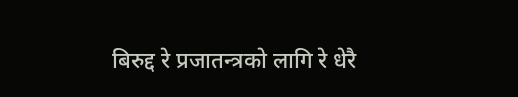बिरुद्द रे प्रजातन्त्रको लागि रे धेरै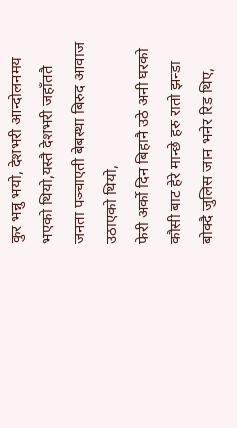कुर भन्नु भयो, देशभरी आन्दोलनमय भएको थियो,यस्तै देशभरी जहाँततै जनता पञ्चाएती बेबस्था बिरुद आवाज उठाएको थियो,
फेरी अर्को दिन बिहानै उठे अनी घरको कौसी बाट हेरे मान्छे हरु रातो झन्डा बोक्दै जुलिस जान भनेर रिड थिए,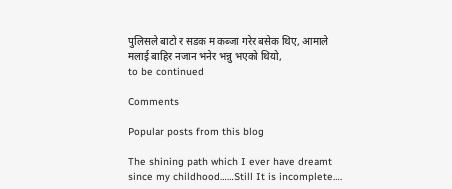पुलिसले बाटो र सडक म कब्जा गरेर बसेक थिए, आमाले मलाई बाहिर नजान भनेर भन्नु भएको थियो,
to be continued

Comments

Popular posts from this blog

The shining path which I ever have dreamt since my childhood……Still It is incomplete….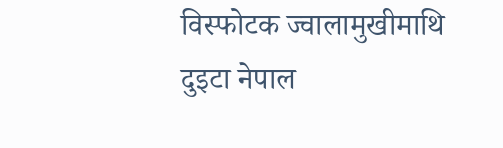विस्फोटक ज्वालामुखीमाथि दुइटा नेपाल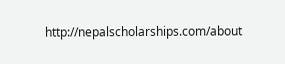http://nepalscholarships.com/about